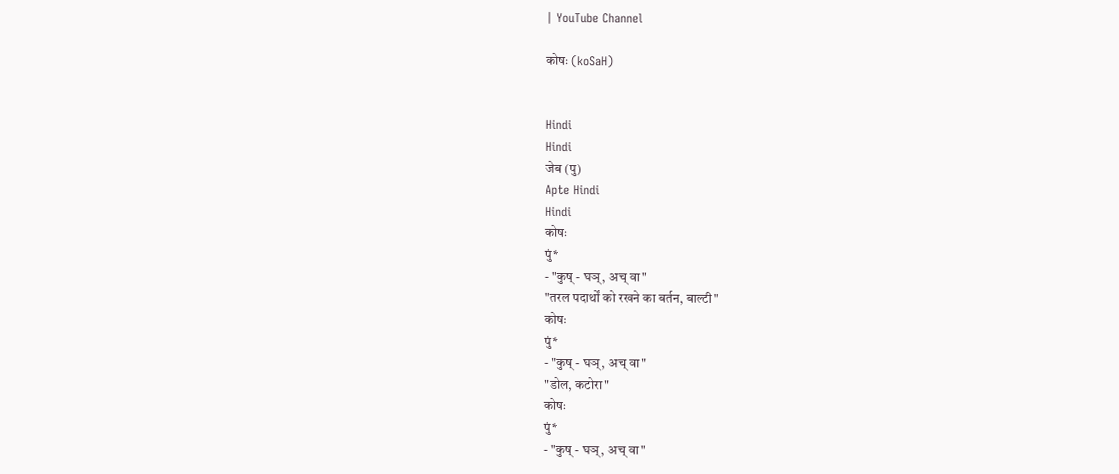| YouTube Channel

कोषः (koSaH)


Hindi
Hindi
जेब (पु)
Apte Hindi
Hindi
कोषः
पुं*
- "कुष् - घञ्, अच् वा"
"तरल पदार्थों को रखने का बर्तन, बाल्टी"
कोषः
पुं*
- "कुष् - घञ्, अच् वा"
"डोल, कटोरा"
कोषः
पुं*
- "कुष् - घञ्, अच् वा"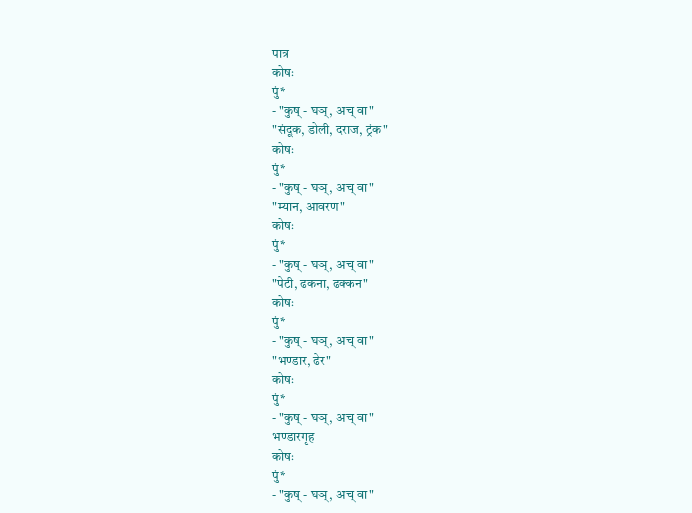पात्र
कोषः
पुं*
- "कुष् - घञ्, अच् वा"
"संदूक, डोली, दराज, ट्रंक"
कोषः
पुं*
- "कुष् - घञ्, अच् वा"
"म्यान, आवरण"
कोषः
पुं*
- "कुष् - घञ्, अच् वा"
"पेटी, ढकना, ढक्कन"
कोषः
पुं*
- "कुष् - घञ्, अच् वा"
"भण्डार, ढेर"
कोषः
पुं*
- "कुष् - घञ्, अच् वा"
भण्डारगृह
कोषः
पुं*
- "कुष् - घञ्, अच् वा"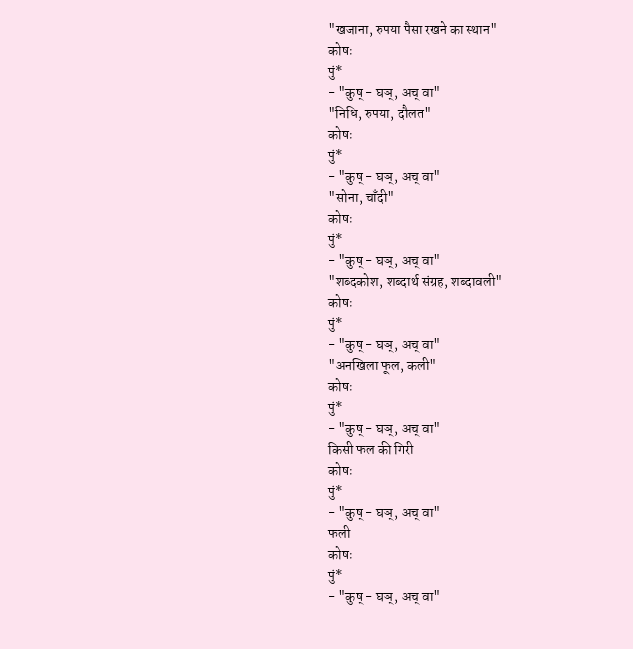"खजाना, रुपया पैसा रखने का स्थान"
कोषः
पुं*
- "कुष् - घञ्, अच् वा"
"निधि, रुपया, दौलत"
कोषः
पुं*
- "कुष् - घञ्, अच् वा"
"सोना, चाँदी"
कोषः
पुं*
- "कुष् - घञ्, अच् वा"
"शब्दकोश, शब्दार्थ संग्रह, शब्दावली"
कोषः
पुं*
- "कुष् - घञ्, अच् वा"
"अनखिला फूल, कली"
कोषः
पुं*
- "कुष् - घञ्, अच् वा"
किसी फल की गिरी
कोषः
पुं*
- "कुष् - घञ्, अच् वा"
फली
कोषः
पुं*
- "कुष् - घञ्, अच् वा"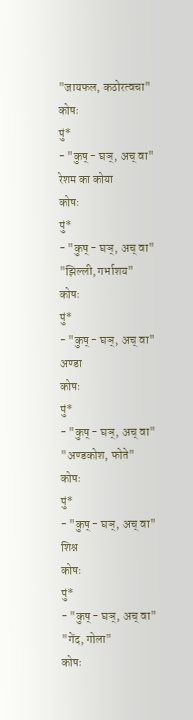"जायफल, कठोरत्वचा"
कोषः
पुं*
- "कुष् - घञ्, अच् वा"
रेशम का कोया
कोषः
पुं*
- "कुष् - घञ्, अच् वा"
"झिल्ली, गर्भाशय"
कोषः
पुं*
- "कुष् - घञ्, अच् वा"
अण्डा
कोषः
पुं*
- "कुष् - घञ्, अच् वा"
"अण्डकोश, फोते"
कोषः
पुं*
- "कुष् - घञ्, अच् वा"
शिश्न
कोषः
पुं*
- "कुष् - घञ्, अच् वा"
"गेंद, गोला"
कोषः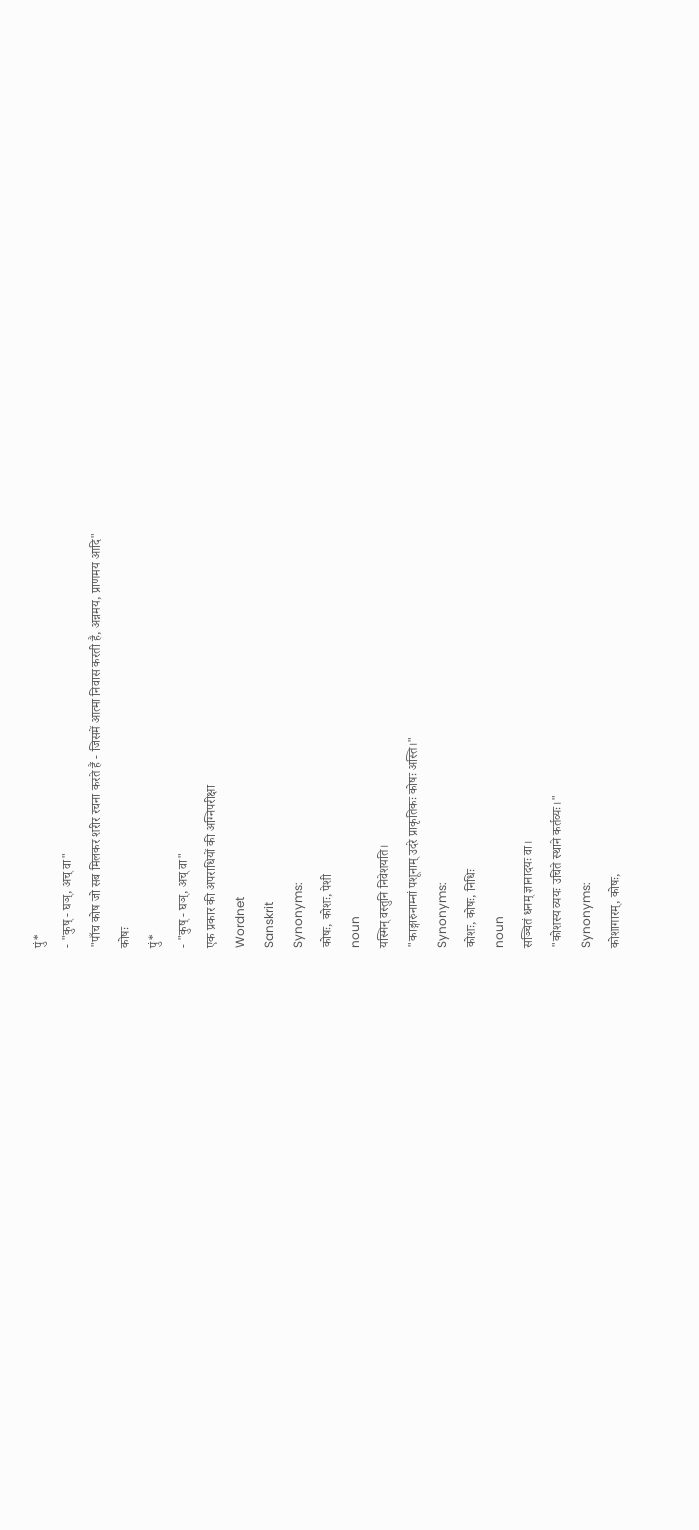पुं*
- "कुष् - घञ्, अच् वा"
"पाँच कोष जो सब मिलकर शरीर रचना करते हैं - जिसमें आत्मा निवास करती है, अन्नमय, प्राणमय आदि"
कोषः
पुं*
- "कुष् - घञ्, अच् वा"
एक प्रकार की अपराधियों की अग्निपरीक्षा
Wordnet
Sanskrit
Synonyms:
कोषः, कोशः, पेशी
noun
यस्मिन् वस्तुनि निवेशयति।
"काङ्गारुनाम्नां पशूनाम् उदरे प्राकृतिकः कोषः अस्ति।"
Synonyms:
कोशः, कोषः, निधिः
noun
सञ्चितं धनम् ज्ञानादयः वा।
"कोशस्य व्ययः उचिते स्थाने कर्तव्यः।"
Synonyms:
कोशागारम्, कोषः,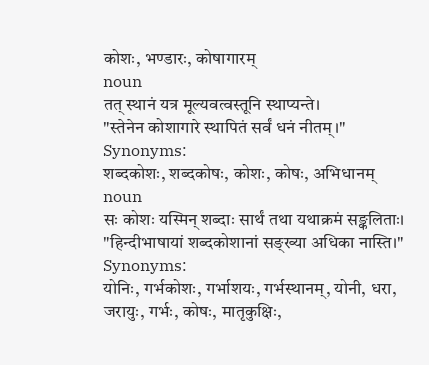कोशः, भण्डारः, कोषागारम्
noun
तत् स्थानं यत्र मूल्यवत्वस्तूनि स्थाप्यन्ते।
"स्तेनेन कोशागारे स्थापितं सर्वं धनं नीतम्।"
Synonyms:
शब्दकोशः, शब्दकोषः, कोशः, कोषः, अभिधानम्
noun
सः कोशः यस्मिन् शब्दाः सार्थं तथा यथाक्रमं सङ्कलिताः।
"हिन्दीभाषायां शब्दकोशानां सङ्ख्या अधिका नास्ति।"
Synonyms:
योनिः, गर्भकोशः, गर्भाशयः, गर्भस्थानम्, योनी, धरा, जरायुः, गर्भः, कोषः, मातृकुक्षिः,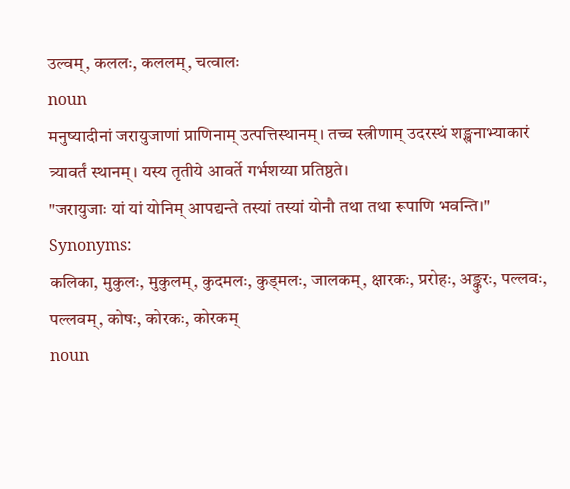उल्वम्, कललः, कललम्, चत्वालः
noun
मनुष्यादीनां जरायुजाणां प्राणिनाम् उत्पत्तिस्थानम्। तच्च स्त्रीणाम् उदरस्थं शङ्खनाभ्याकारं त्र्यावर्तं स्थानम्। यस्य तृतीये आवर्ते गर्भशय्या प्रतिष्ठते।
"जरायुजाः यां यां योनिम् आपद्यन्ते तस्यां तस्यां योनौ तथा तथा रूपाणि भवन्ति।"
Synonyms:
कलिका, मुकुलः, मुकुलम्, कुदमलः, कुड्मलः, जालकम्, क्षारकः, प्ररोहः, अङ्कुरः, पल्लवः, पल्लवम्, कोषः, कोरकः, कोरकम्
noun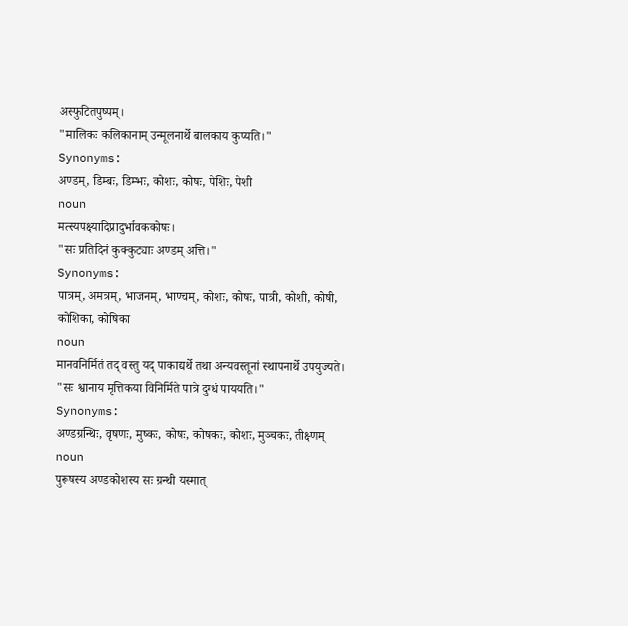अस्फुटितपुष्पम्।
"मालिकः कलिकानाम् उन्मूलनार्थे बालकाय कुप्यति।"
Synonyms:
अण्डम्, डिम्बः, डिम्भः, कोशः, कोषः, पेशिः, पेशी
noun
मत्स्यपक्ष्यादिप्रादुर्भावककोषः।
"सः प्रतिदिनं कुक्कुट्याः अण्डम् अत्ति।"
Synonyms:
पात्रम्, अमत्रम्, भाजनम्, भाण्चम्, कोशः, कोषः, पात्री, कोशी, कोषी, कोशिका, कोषिका
noun
मानवनिर्मितं तद् वस्तु यद् पाकाद्यर्थे तथा अन्यवस्तूनां स्थापनार्थे उपयुज्यते।
"सः श्वानाय मृत्तिकया विनिर्मिते पात्रे दुग्धं पाययति।"
Synonyms:
अण्डग्रन्थिः, वृषणः, मुष्कः, कोषः, कोषकः, कोशः, मुञ्चकः, तीक्ष्णम्
noun
पुरूषस्य अण्डकोशस्य सः ग्रन्थी यस्मात्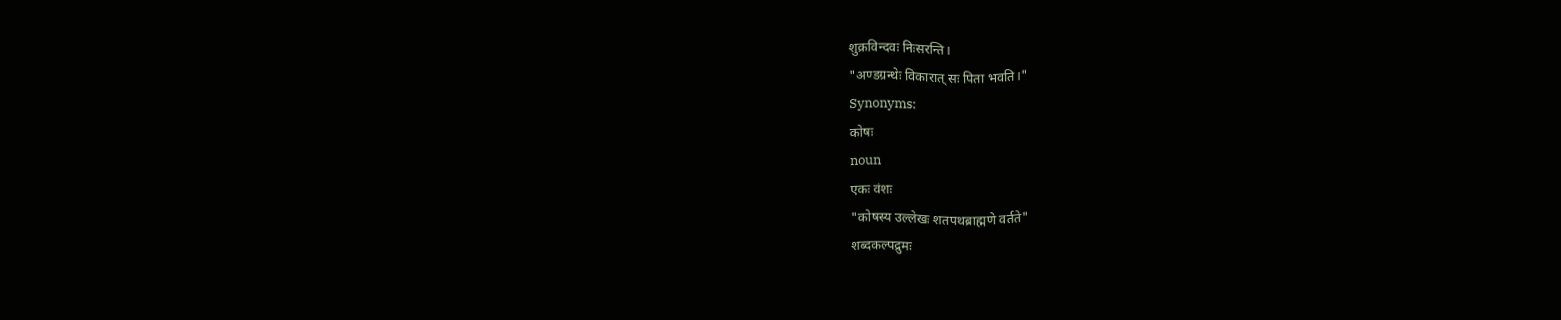शुक्रविन्दवः निःसरन्ति।
"अण्डग्रन्थेः विकारात् सः पिता भवति।"
Synonyms:
कोषः
noun
एकः वंशः
"कोषस्य उल्लेखः शतपथब्राह्मणे वर्तते"
शब्दकल्पद्रुमः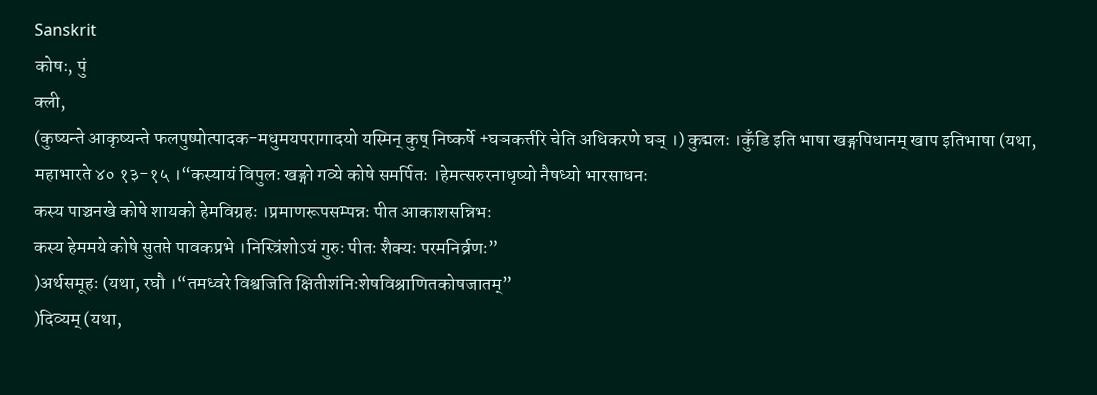Sanskrit
कोषः, पुं
क्ली,
(कुष्यन्ते आकृष्यन्ते फलपुष्पोत्पादक-मधुमयपरागादयो यस्मिन् कुष् निष्कर्षे +घञकर्त्तरि चेति अधिकरणे घञ् ।) कुद्मलः ।कुँडि इति भाषा खङ्गपिधानम् खाप इतिभाषा (यथा, महाभारते ४० १३-१५ ।“कस्यायं विपुलः खङ्गो गव्ये कोषे समर्पितः ।हेमत्सरुरनाधृष्यो नैषध्यो भारसाधनः
कस्य पाञ्चनखे कोषे शायको हेमविग्रहः ।प्रमाणरूपसम्पन्नः पीत आकाशसन्निभः
कस्य हेममये कोषे सुतप्ते पावकप्रभे ।निस्त्रिंशोऽयं गुरुः पीतः शैक्यः परमनिर्व्रणः”
)अर्थसमूहः (यथा, रघौ ।“तमध्वरे विश्वजिति क्षितीशंनिःशेषविश्राणितकोषजातम्”
)दिव्यम् (यथा,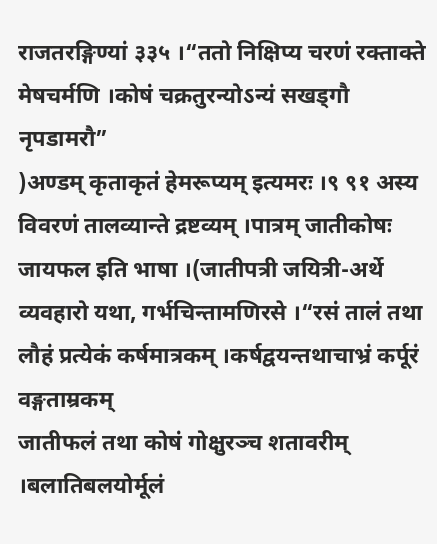राजतरङ्गिण्यां ३३५ ।“ततो निक्षिप्य चरणं रक्ताक्ते मेषचर्मणि ।कोषं चक्रतुरन्योऽन्यं सखड्गौ नृपडामरौ”
)अण्डम् कृताकृतं हेमरूप्यम् इत्यमरः ।९ ९१ अस्य विवरणं तालव्यान्ते द्रष्टव्यम् ।पात्रम् जातीकोषः जायफल इति भाषा ।(जातीपत्री जयित्री-अर्थे व्यवहारो यथा, गर्भचिन्तामणिरसे ।“रसं तालं तथा लौहं प्रत्येकं कर्षमात्रकम् ।कर्षद्वयन्तथाचाभ्रं कर्पूरं वङ्गताम्रकम्
जातीफलं तथा कोषं गोक्षुरञ्च शतावरीम् ।बलातिबलयोर्मूलं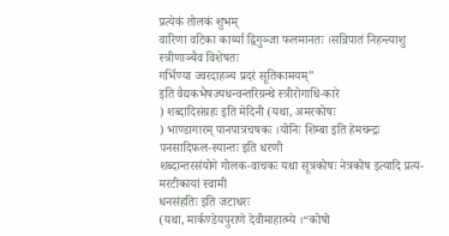प्रत्येकं तोलकं शुभम्
वारिणा वटिका कार्य्या द्विगुञ्जा फलमानतः ।सन्निपातं निहन्त्याशु स्त्रीणाञ्चैव विशेषतः
गर्भिण्या ज्वरदाहञ्च प्रदरं सूतिकामयम्”
इति वैद्यकभैषज्यधन्वन्तरिग्रन्थे स्त्रीरोगाधि-कारे
) शब्दादिसंग्रहः इति मेदिनी (यथा, अमरकोषः
) भाण्डागारम् पानपात्रचषकः ।योनिः शिम्बा इति हेमचन्द्रः
पनसादिफल-स्यान्तः इति धरणी
शब्दान्तरसंयोगे गोलक-वाचकः यथा सूत्रकोषः नेत्रकोष इत्यादि प्रत्य-मरटीकायां स्वामी
धनसंहतिः इति जटाधरः
(यथा, मार्कण्डेयपुराणे देवीमाहात्म्ये ।“कोषो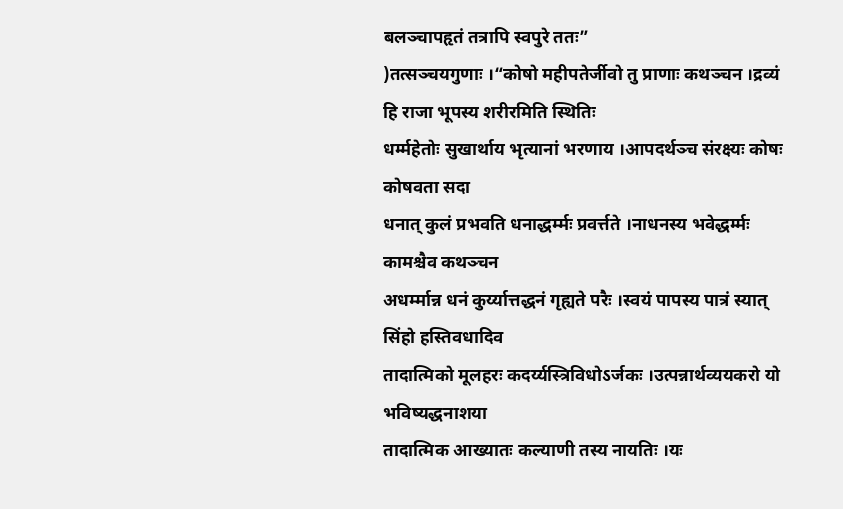बलञ्चापहृतं तत्रापि स्वपुरे ततः”
)तत्सञ्चयगुणाः ।“कोषो महीपतेर्जीवो तु प्राणाः कथञ्चन ।द्रव्यं हि राजा भूपस्य शरीरमिति स्थितिः
धर्म्महेतोः सुखार्थाय भृत्यानां भरणाय ।आपदर्थञ्च संरक्ष्यः कोषः कोषवता सदा
धनात् कुलं प्रभवति धनाद्धर्म्मः प्रवर्त्तते ।नाधनस्य भवेद्धर्म्मः कामश्चैव कथञ्चन
अधर्म्मान्न धनं कुर्य्यात्तद्धनं गृह्यते परैः ।स्वयं पापस्य पात्रं स्यात् सिंहो हस्तिवधादिव
तादात्मिको मूलहरः कदर्य्यस्त्रिविधोऽर्जकः ।उत्पन्नार्थव्ययकरो यो भविष्यद्धनाशया
तादात्मिक आख्यातः कल्याणी तस्य नायतिः ।यः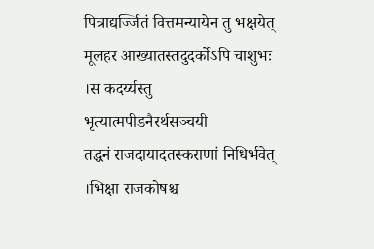पित्राद्यर्ज्जितं वित्तमन्यायेन तु भक्षयेत्
मूलहर आख्यातस्तदुदर्कोऽपि चाशुभः ।स कदर्य्यस्तु भृत्यात्मपीडनैरर्थसञ्चयी
तद्धनं राजदायादतस्कराणां निधिर्भवेत् ।भिक्षा राजकोषश्च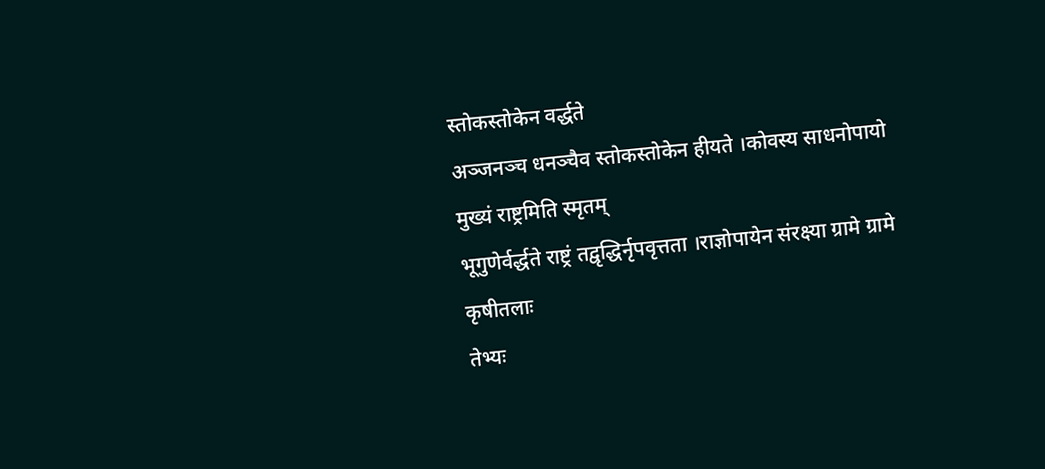स्तोकस्तोकेन वर्द्धते
अञ्जनञ्च धनञ्चैव स्तोकस्तोकेन हीयते ।कोवस्य साधनोपायो मुख्यं राष्ट्रमिति स्मृतम्
भूगुणेर्वर्द्धते राष्ट्रं तद्वृद्धिर्नृपवृत्तता ।राज्ञोपायेन संरक्ष्या ग्रामे ग्रामे कृषीतलाः
तेभ्यः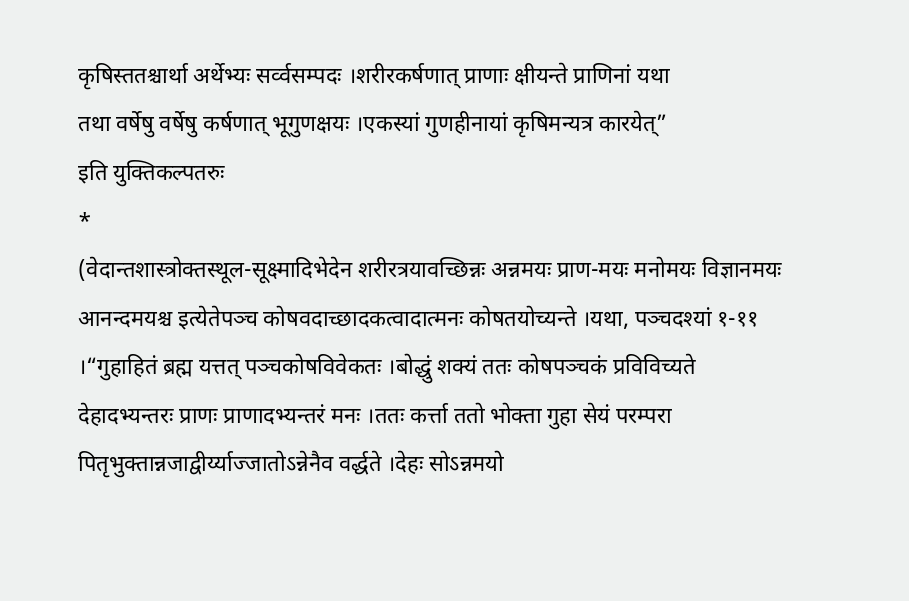कृषिस्ततश्चार्था अर्थेभ्यः सर्व्वसम्पदः ।शरीरकर्षणात् प्राणाः क्षीयन्ते प्राणिनां यथा
तथा वर्षेषु वर्षेषु कर्षणात् भूगुणक्षयः ।एकस्यां गुणहीनायां कृषिमन्यत्र कारयेत्”
इति युक्तिकल्पतरुः
*
(वेदान्तशास्त्रोक्तस्थूल-सूक्ष्मादिभेदेन शरीरत्रयावच्छिन्नः अन्नमयः प्राण-मयः मनोमयः विज्ञानमयः आनन्दमयश्च इत्येतेपञ्च कोषवदाच्छादकत्वादात्मनः कोषतयोच्यन्ते ।यथा, पञ्चदश्यां १-११ ।“गुहाहितं ब्रह्म यत्तत् पञ्चकोषविवेकतः ।बोद्धुं शक्यं ततः कोषपञ्चकं प्रविविच्यते
देहादभ्यन्तरः प्राणः प्राणादभ्यन्तरं मनः ।ततः कर्त्ता ततो भोक्ता गुहा सेयं परम्परा
पितृभुक्तान्नजाद्वीर्य्याज्जातोऽन्नेनैव वर्द्धते ।देहः सोऽन्नमयो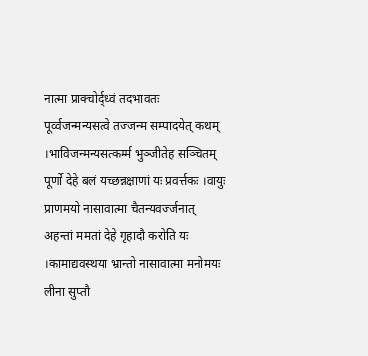नात्मा प्राक्चोर्द्ध्वं तदभावतः
पूर्व्वजन्मन्यसत्वे तज्जन्म सम्पादयेत् कथम् ।भाविजन्मन्यसत्कर्म्म भुञ्जीतेह सञ्चितम्
पूर्णो देहे बलं यच्छन्नक्षाणां यः प्रवर्त्तकः ।वायुः प्राणमयो नासावात्मा चैतन्यवर्ज्जनात्
अहन्तां ममतां देहे गृहादौ करोति यः ।कामाद्यवस्थया भ्रान्तो नासावात्मा मनोमयः
लीना सुप्तौ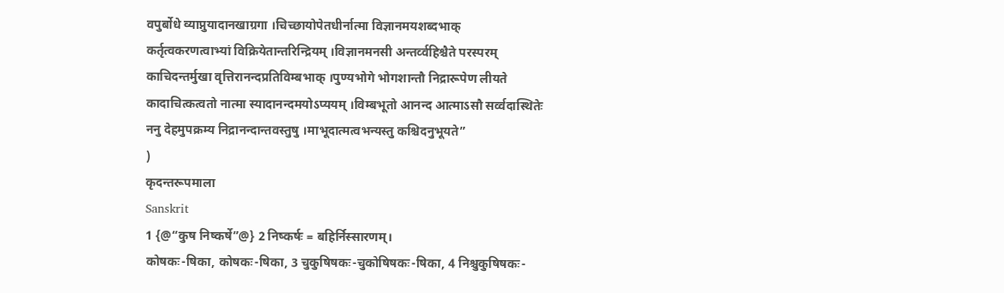वपुर्बोधे व्याप्नुयादानखाग्रगा ।चिच्छायोपेतधीर्नात्मा विज्ञानमयशब्दभाक्
कर्तृत्वकरणत्वाभ्यां विक्रियेतान्तरिन्द्रियम् ।विज्ञानमनसी अन्तर्व्वहिश्चैते परस्परम्
काचिदन्तर्मुखा वृत्तिरानन्दप्रतिविम्बभाक् ।पुण्यभोगे भोगशान्तौ निद्रारूपेण लीयते
कादाचित्कत्वतो नात्मा स्यादानन्दमयोऽप्ययम् ।विम्बभूतो आनन्द आत्माऽसौ सर्व्वदास्थितेः
ननु देहमुपक्रम्य निद्रानन्दान्तवस्तुषु ।माभूदात्मत्वभन्यस्तु कश्चिदनुभूयते”
)
कृदन्तरूपमाला
Sanskrit
1 {@“कुष निष्कर्षे”@} 2 निष्कर्षः = बहिर्निस्सारणम्।
कोषकः-षिका, कोषकः-षिका, 3 चुकुषिषकः-चुकोषिषकः-षिका, 4 निश्चुकुषिषकः-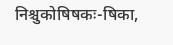निश्चुकोषिषकः-षिका,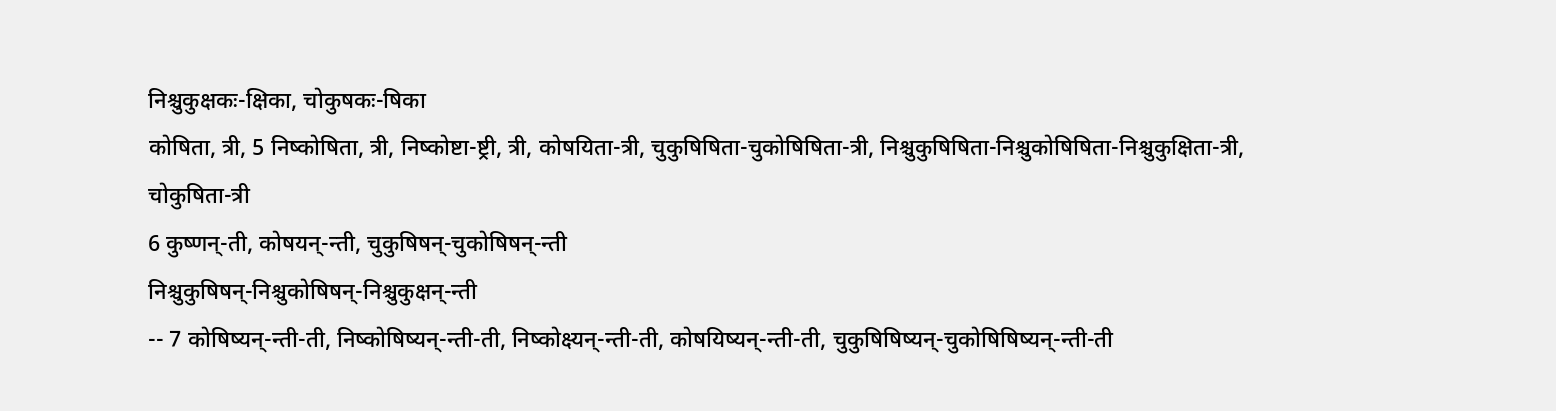निश्चुकुक्षकः-क्षिका, चोकुषकः-षिका
कोषिता, त्री, 5 निष्कोषिता, त्री, निष्कोष्टा-ष्ट्री, त्री, कोषयिता-त्री, चुकुषिषिता-चुकोषिषिता-त्री, निश्चुकुषिषिता-निश्चुकोषिषिता-निश्चुकुक्षिता-त्री, चोकुषिता-त्री
6 कुष्णन्-ती, कोषयन्-न्ती, चुकुषिषन्-चुकोषिषन्-न्ती
निश्चुकुषिषन्-निश्चुकोषिषन्-निश्चुकुक्षन्-न्ती
-- 7 कोषिष्यन्-न्ती-ती, निष्कोषिष्यन्-न्ती-ती, निष्कोक्ष्यन्-न्ती-ती, कोषयिष्यन्-न्ती-ती, चुकुषिषिष्यन्-चुकोषिषिष्यन्-न्ती-ती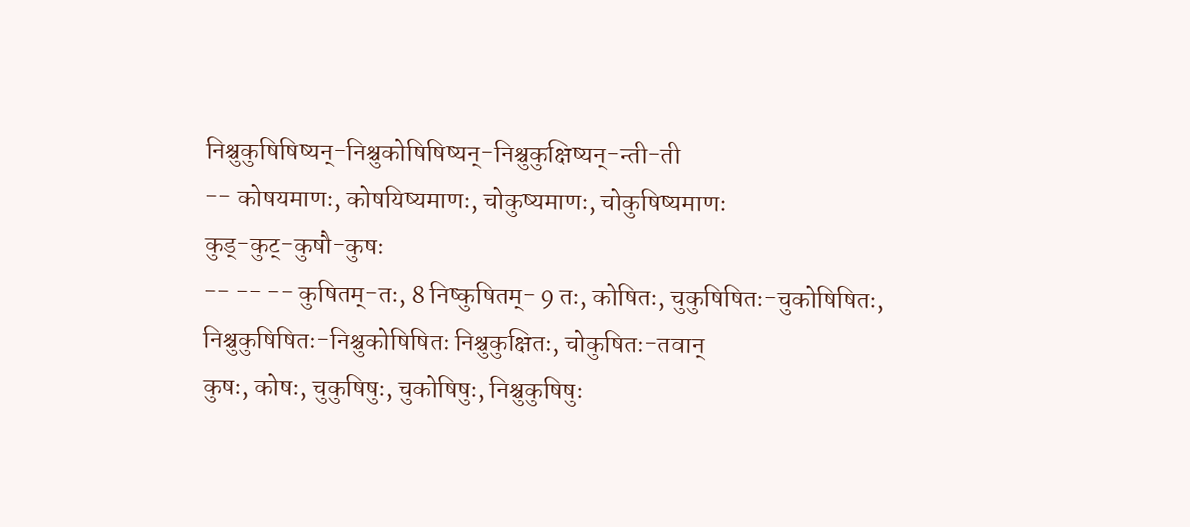निश्चुकुषिषिष्यन्-निश्चुकोषिषिष्यन्-निश्चुकुक्षिष्यन्-न्ती-ती
-- कोषयमाणः, कोषयिष्यमाणः, चोकुष्यमाणः, चोकुषिष्यमाणः
कुड्-कुट्-कुषौ-कुषः
-- -- -- कुषितम्-तः, 8 निष्कुषितम्- 9 तः, कोषितः, चुकुषिषितः-चुकोषिषितः, निश्चुकुषिषितः-निश्चुकोषिषितः निश्चुकुक्षितः, चोकुषितः-तवान्
कुषः, कोषः, चुकुषिषुः, चुकोषिषुः, निश्चुकुषिषुः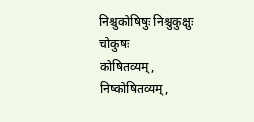निश्चुकोषिषुः निश्चुकुक्षुः चोकुषः
कोषितव्यम्, निष्कोषितव्यम्,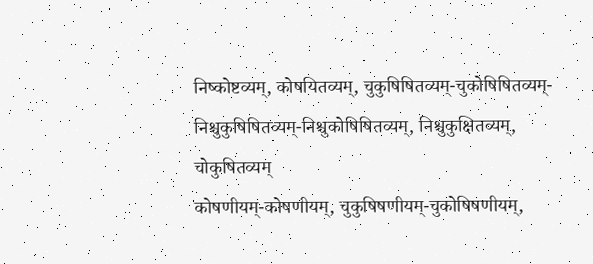निष्कोष्टव्यम्, कोषयितव्यम्, चुकुषिषितव्यम्-चुकोषिषितव्यम्-निश्चुकुषिषितव्यम्-निश्चुकोषिषितव्यम्, निश्चुकुक्षितव्यम्, चोकुषितव्यम्
कोषणीयम्-कोषणीयम्, चुकुषिषणीयम्-चुकोषिषणीयम्,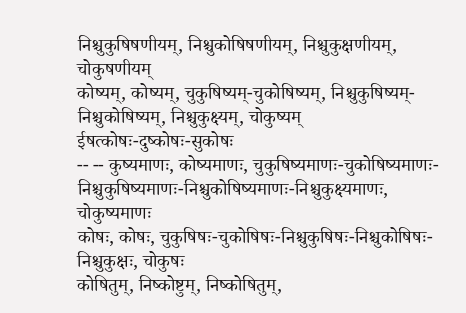निश्चुकुषिषणीयम्, निश्चुकोषिषणीयम्, निश्चुकुक्षणीयम्, चोकुषणीयम्
कोष्यम्, कोष्यम्, चुकुषिष्यम्-चुकोषिष्यम्, निश्चुकुषिष्यम्-निश्चुकोषिष्यम्, निश्चुकुक्ष्यम्, चोकुष्यम्
ईषत्कोषः-दुष्कोषः-सुकोषः
-- -- कुष्यमाणः, कोष्यमाणः, चुकुषिष्यमाणः-चुकोषिष्यमाणः-निश्चुकुषिष्यमाणः-निश्चुकोषिष्यमाणः-निश्चुकुक्ष्यमाणः, चोकुष्यमाणः
कोषः, कोषः, चुकुषिषः-चुकोषिषः-निश्चुकुषिषः-निश्चुकोषिषः-निश्चुकुक्षः, चोकुषः
कोषितुम्, निष्कोष्टुम्, निष्कोषितुम्,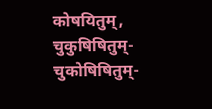कोषयितुम्, चुकुषिषितुम्-चुकोषिषितुम्-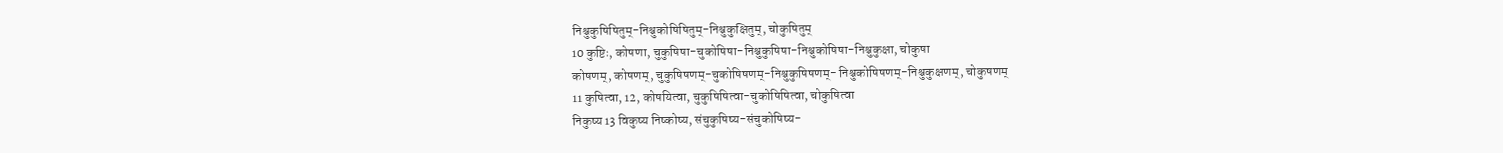निश्चुकुषिषितुम्-निश्चुकोषिषितुम्-निश्चुकुक्षितुम्, चोकुषितुम्
10 कुष्टिः, कोषणा, चुकुषिषा-चुकोषिषा-निश्चुकुषिषा-निश्चुकोषिषा-निश्चुकुक्षा, चोकुषा
कोषणम्, कोषणम्, चुकुषिषणम्-चुकोषिषणम्-निश्चुकुषिषणम्- निश्चुकोषिषणम्-निश्चुकुक्षणम्, चोकुषणम्
11 कुषित्वा, 12, कोषयित्वा, चुकुषिषित्वा-चुकोषिषित्वा, चोकुषित्वा
निकुष्य 13 विकुष्य निष्कोष्य, संचुकुषिष्य-संचुकोषिष्य-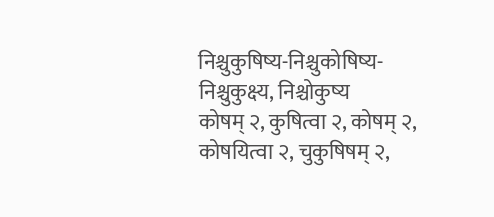निश्चुकुषिष्य-निश्चुकोषिष्य-निश्चुकुक्ष्य, निश्चोकुष्य
कोषम् २, कुषित्वा २, कोषम् २, कोषयित्वा २, चुकुषिषम् २,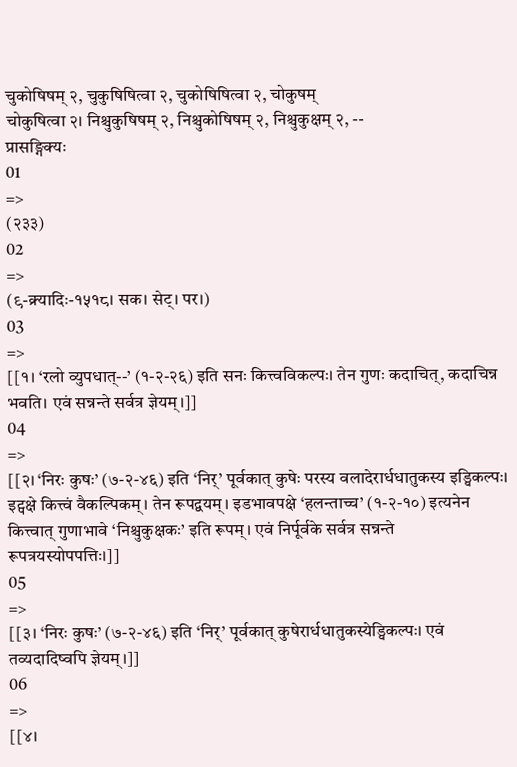चुकोषिषम् २, चुकुषिषित्वा २, चुकोषिषित्वा २, चोकुषम्
चोकुषित्वा २। निश्चुकुषिषम् २, निश्चुकोषिषम् २, निश्चुकुक्षम् २, --
प्रासङ्गिक्यः
01
=>
(२३३)
02
=>
(९-क्र्यादिः-१५१८। सक। सेट्। पर।)
03
=>
[[१। ‘रलो व्युपधात्--’ (१-२-२६) इति सनः कित्त्वविकल्पः। तेन गुणः कदाचित्, कदाचिन्न भवति। एवं सन्नन्ते सर्वत्र ज्ञेयम्।]]
04
=>
[[२। ‘निरः कुषः’ (७-२-४६) इति ‘निर्’ पूर्वकात् कुषेः परस्य वलादेरार्धधातुकस्य इड्विकल्पः। इट्पक्षे कित्त्वं वैकल्पिकम्। तेन रूपद्वयम्। इडभावपक्षे ‘हलन्ताच्च’ (१-२-१०) इत्यनेन कित्त्वात् गुणाभावे ‘निश्चुकुक्षकः’ इति रूपम्। एवं निर्पूर्वके सर्वत्र सन्नन्ते रूपत्रयस्योपपत्तिः।]]
05
=>
[[३। ‘निरः कुषः’ (७-२-४६) इति ‘निर्’ पूर्वकात् कुषेरार्धधातुकस्येड्विकल्पः। एवं तव्यदादिष्वपि ज्ञेयम्।]]
06
=>
[[४।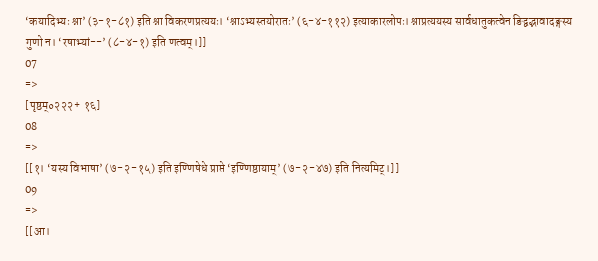‘कयादिभ्यः श्ना’ (३-१-८१) इति श्ना विकरणप्रत्ययः। ‘श्नाऽभ्यस्तयोरातः’ (६-४-११२) इत्याकारलोपः। श्नाप्रत्ययस्य सार्वधातुकत्वेन ङिद्वद्भावादङ्गस्य गुणो न। ‘रषाभ्यां--’ (८-४-१) इति णत्वम्।]]
07
=>
[पृष्ठम्०२२२+ १६]
08
=>
[[१। ‘यस्य विभाषा’ (७-२-१५) इति इण्णिषेधे प्राप्ते ‘इण्णिष्ठायाम्’ (७-२-४७) इति नित्यमिट्।]]
09
=>
[[आ।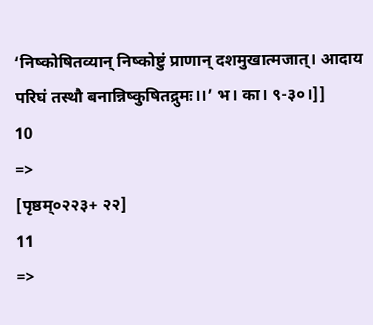‘निष्कोषितव्यान् निष्कोष्टुं प्राणान् दशमुखात्मजात्। आदाय परिघं तस्थौ बनान्निष्कुषितद्रुमः।।’ भ। का। ९-३०।]]
10
=>
[पृष्ठम्०२२३+ २२]
11
=>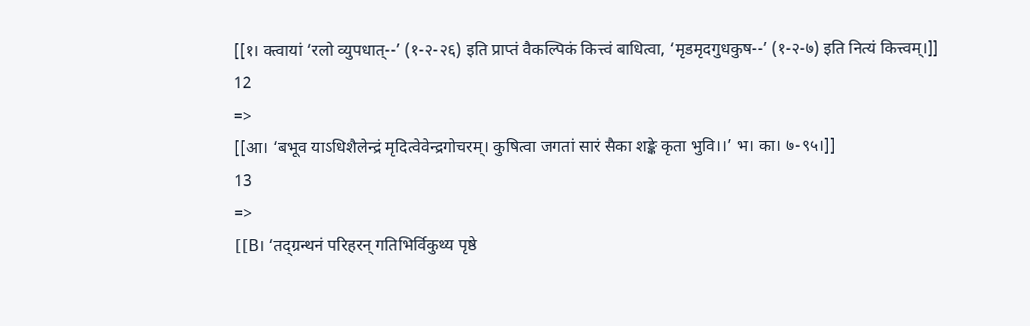[[१। क्त्वायां ‘रलो व्युपधात्--’ (१-२-२६) इति प्राप्तं वैकल्पिकं कित्त्वं बाधित्वा, ‘मृडमृदगुधकुष--’ (१-२-७) इति नित्यं कित्त्वम्।]]
12
=>
[[आ। ‘बभूव याऽधिशैलेन्द्रं मृदित्वेवेन्द्रगोचरम्। कुषित्वा जगतां सारं सैका शङ्के कृता भुवि।।’ भ। का। ७-९५।]]
13
=>
[[B। ‘तद्ग्रन्थनं परिहरन् गतिभिर्विकुथ्य पृष्ठे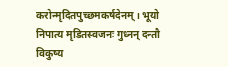करोन्मृदितपुच्छमकर्षदेनम्। भूयो निपात्य मृडितस्वजनः गुध्नन् दन्तौ विकुष्य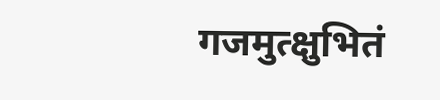गजमुत्क्षुभितं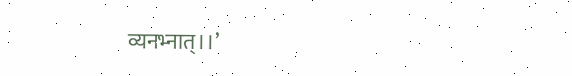व्यनभ्नात्।।’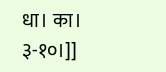धा। का। ३-१०।]]